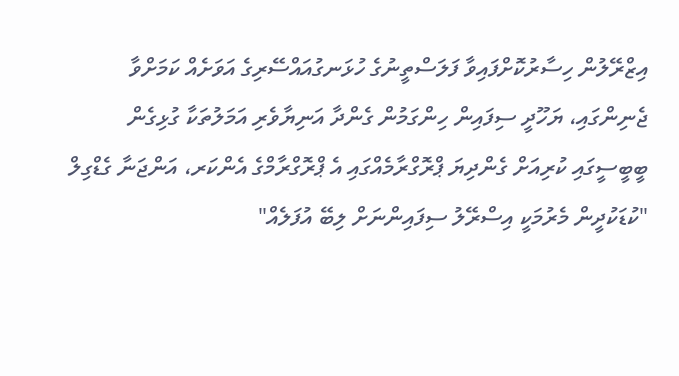އިޒްރޭލުން ހިސާރުކޮށްފައިވާ ފަލަސްތީނުގެ ހުޅަނގުއައްސޭރިގެ އަވަށެއް ކަމަށްވާ ޖެނިންގައި، ޔަހޫދީ ސިފައިން ހިންގަމުން ގެންދާ އަނިޔާވެރި އަމަލުތަކާ ގުޅިގެން ބީބީސީގައި ކުރިއަށް ގެންދިޔަ ޕްރޮގްރާމެއްގައި އެ ޕްރޮގްރާމްގެ އެންކަރ، އަންޖަނާ ގެޑްގިލް "ކުޑަކުދީން މެރުމަކީ އިސްރޭލު ސިފައިންނަށް ލިބޭ އުފަލެއް"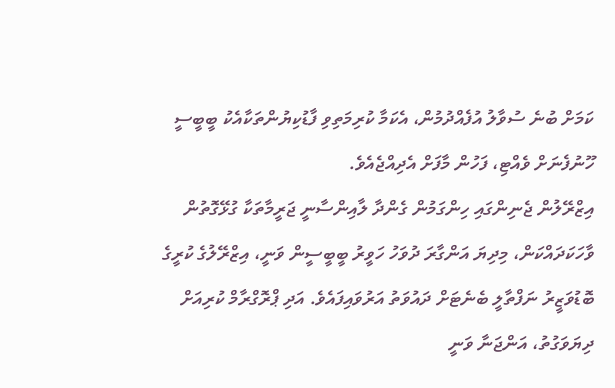ކަމަށް ބުނެ ސުވާލު އުފެއްދުމުން، އެކަމާ ކުރިމަތިވި ފާޑުކިޔުންތަކާއެކު ބީބީސީ ހޫނުފެނަށް ވެއްޓި، ފަހުން މާފަށް އެދިއްޖެއެވެ.
އިޒްރޭލުން ޖެނިންގައި ހިންގަމުން ގެންދާ ލާއިންސާނީ ޖަރީމާތަކާ ގުޅޭގޮތުން ވާހަކަދައްކަން، މިދިޔަ އަންގާރަ ދުވަހު ހަވީރު ބީބީސީން ވަނީ، އިޒްރޭލުގެ ކުރީގެ ބޮޑުވަޒީރު ނަފްތާލީ ބެނެޓަށް ދައުވަތު އަރުވައިފައެވެ. އަދި ޕްރޮގްރާމް ކުރިއަށް ދިޔަވަގުތު، އަންޖަނާ ވަނީ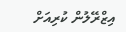އިޒްރޭލުން ކުރިއަށް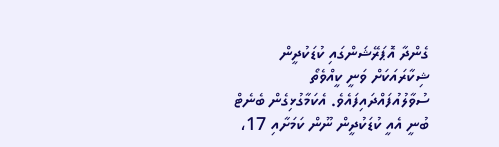ގެންދާ އޮޕަރޭޝަންގައި ކުޑަކުދީން ޝިކާރައަކަށް ވަނީ ކީއްވެތޯ ސުވާލުއުފައްދައިފައެވެ. އެކަމާގުޅިގެން ބެނެޓް ބުނީ އެއީ ކުޑަކުދީން ނޫން ކަމަށާއި 17،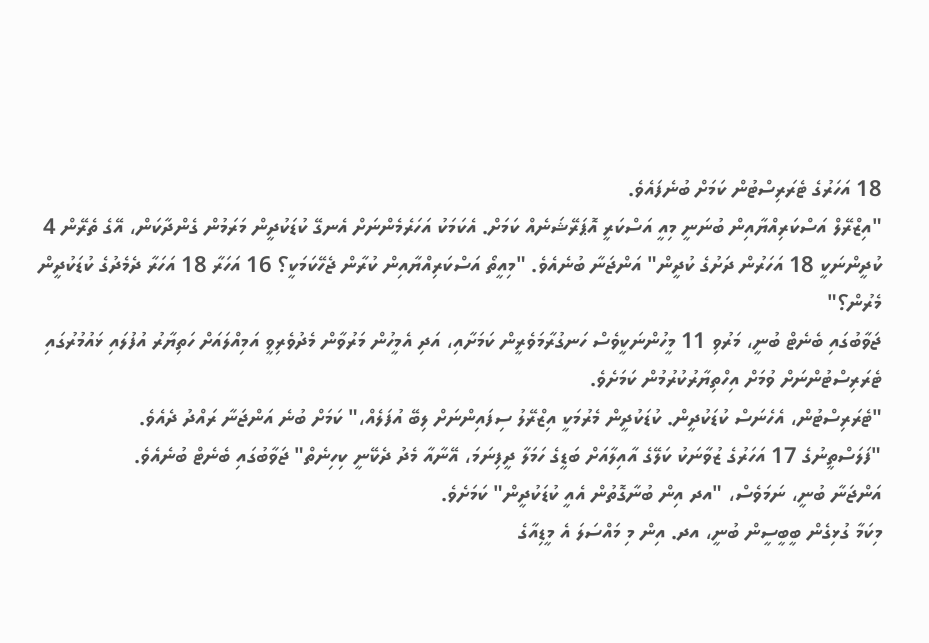18 އަހަރުގެ ޓެރަރިސްޓުން ކަމަށް ބުނެފައެވެ.
"އިޒްރޭލް އަސްކަރިއްޔާއިން ބުނަނީ މިއީ އަސްކަރީ އޮޕަރޭޝަނެއް ކަމަށް. އެކަމަކު އަހަރެމެންނަށް އެނގޭ ކުޑަކުދީން މަރަމުން ގެންދާކަން، އޭގެ ތެރޭން 4 ކުދީންނަކީ 18 އަހަރުން ދަށުގެ ކުދީން" އަންޖަނާ ބުނެއެވެ. "މިއީތޯ އަސްކަރިއްޔާއިން ކުރާން ޖެހޭކަމަކީ؟ 16 އަހަރާ 18 އަހަރާ ދެމެދުގެ ކުޑަކުދީން މެރުން؟"
ޖަވާބުގައި ބެނެޓް ބުނީ، މަރުވި 11 މީހުންނަކީވެސް ހަނގުރާމަވެރީން ކަމަށާއި، އަދި އެމީހުން މަރުވާން މެދުވެރިވީ އަމިއްލައަށް ހަތިޔާރު އުފުލައި ޅައުމުރުގައި ޓެރަރިސްޓުންނަށް ވުމަށް އިހްތިޔާރުކުރުމުން ކަމަށެވެ.
"ޓެރަރިސްޓުން، އެހެނަސް ކުޑަކުދީން. ކުޑަކުދީން މެރުމަކީ އިޒްރޭލު ސިފައިންނަށް ލިބޭ އުފަލެއް،" ކަމަށް ބުނެ އަންޖަނާ ރައްދު ދެއެވެ.
"ފަލަސްތީނުގެ 17 އަހަރުގެ ޒުވާނަކު ކަލޭގެ އާއިލާއަށް ބަޑީގެ ހަމަލާ ދީފިނަމަ، އޭނާއާ މެދު ދެކޭނީ ކިހިނެތް" ޖަވާބުގައި ބެނެޓް ބުނެއެވެ.
އަންޖަނާ ބުނީ، ނަމަވެސް، "އދ އިން ބުނާގޮތުން އެއީ ކުޑަކުދީން" ކަމަށެވެ.
މިކަމާ ގުޅިގެން ބީބީސީން ބުނީ، އދ. އިން މި މައްސަލަ އެ މީޑިއާގެ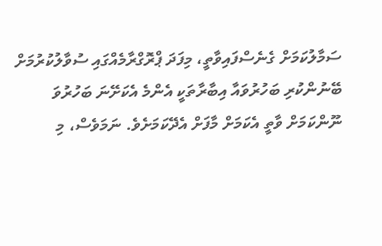ސަމާލުކަމަށް ގެނެސްފައިވާތީ، މިފަދަ ޕްރޮގްރާމެއްގައި ސުވާލުކުރުމަށް ބޭނުންކުރި ބަހުރުވައާ އިބާރާތަކީ އެންމެ އެކަށޭނަ ބަހުރުވަ ނޫންކަމަށް ވާތީ އެކަމަށް މާފަށް އެދޭކަމަށެވެ. ނަމަވެސް، މި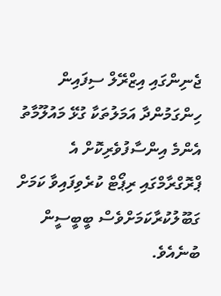ޖެނިންގައި އިޒްރޭލް ސިފައިން ހިންގަމުންދާ އަމަލުތަކާ ގުޅޭ މައުލޫމާތު އެންމެ އިންސާފުވެރިކޮށް އެ ޕްރޮގްރާމްގައި ރިޕޯޓް ކުރެވިފައިވާ ކަމަށް ގަބޫލުކުރާކަމަށްވެސް ބީބީސީން ބުނެއެވެ.